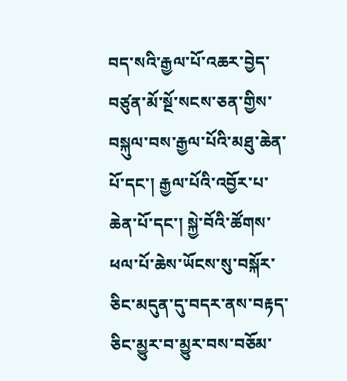བད་སའི་རྒྱལ་པོ་འཆར་བྱེད་བཙུན་མོ་སྔོ་སངས་ཅན་གྱིས་བསྐུལ་བས་རྒྱལ་པོའི་མཐུ་ཆེན་པོ་དང་། རྒྱལ་པོའི་འབྱོར་པ་ཆེན་པོ་དང་། སྐྱེ་བོའི་ཚོགས་ཕལ་པོ་ཆེས་ཡོངས་སུ་བསྐོར་ཅིང་མདུན་དུ་བདར་ནས་བརྟད་ཅིང་མྱུར་བ་མྱུར་བས་བཅོམ་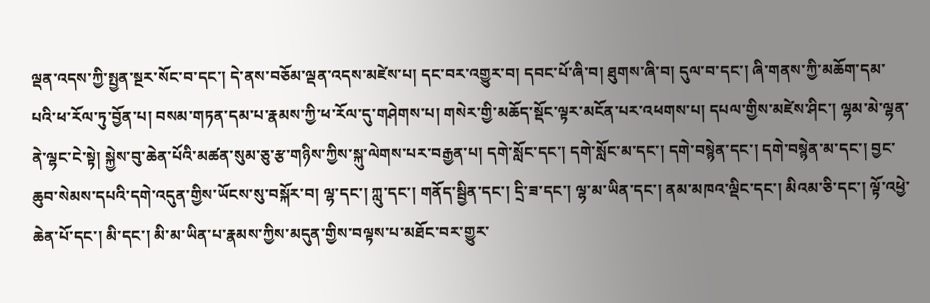ལྡན་འདས་ཀྱི་སྤྱན་སྔར་སོང་བ་དང་། དེ་ནས་བཅོམ་ལྡན་འདས་མཛེས་པ། དང་བར་འགྱུར་བ། དབང་པོ་ཞི་བ། ཐུགས་ཞི་བ། དུལ་བ་དང་། ཞི་གནས་ཀྱི་མཆོག་དམ་པའི་ཕ་རོལ་ཏུ་བྱོན་པ། བསམ་གཏན་དམ་པ་རྣམས་ཀྱི་ཕ་རོལ་དུ་གཤེགས་པ། གསེར་གྱི་མཆོད་སྡོང་ལྟར་མངོན་པར་འཕགས་པ། དཔལ་གྱིས་མཛེས་ཤིང་། ལྷམ་མེ་ལྷན་ནེ་ལྷང་ངེ་སྟེ། སྐྱེས་བུ་ཆེན་པོའི་མཚན་སུམ་ཅུ་རྩ་གཉིས་ཀྱིས་སྐུ་ལེགས་པར་བརྒྱན་པ། དགེ་སློང་དང་། དགེ་སློང་མ་དང་། དགེ་བསྙེན་དང་། དགེ་བསྙེན་མ་དང་། བྱང་ཆུབ་སེམས་དཔའི་དགེ་འདུན་གྱིས་ཡོངས་སུ་བསྐོར་བ། ལྷ་དང་། ཀླུ་དང་། གནོད་སྦྱིན་དང་། དྲི་ཟ་དང་། ལྷ་མ་ཡིན་དང་། ནམ་མཁའ་ལྡིང་དང་། མིའམ་ཅི་དང་། ལྟོ་འཕྱེ་ཆེན་པོ་དང་། མི་དང་། མི་མ་ཡིན་པ་རྣམས་ཀྱིས་མདུན་གྱིས་བལྟས་པ་མཐོང་བར་གྱུར་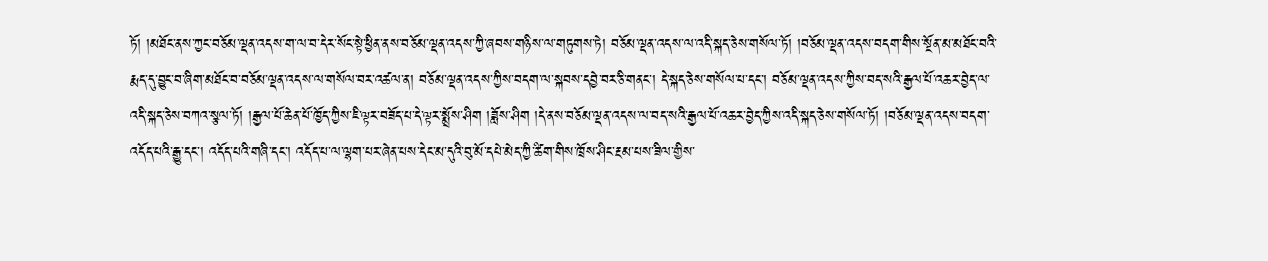ཏོ། །མཐོང་ནས་ཀྱང་བཅོམ་ལྡན་འདས་ག་ལ་བ་དེར་སོང་སྟེ་ཕྱིན་ནས་བཅོམ་ལྡན་འདས་ཀྱི་ཞབས་གཉིས་ལ་གཏུགས་ཏེ། བཅོམ་ལྡན་འདས་ལ་འདི་སྐད་ཅེས་གསོལ་ཏོ། །བཅོམ་ལྡན་འདས་བདག་གིས་སྔོན་མ་མཐོང་བའི་རྨད་དུ་བྱུང་བ་ཞིག་མཐོང་བ་བཅོམ་ལྡན་འདས་ལ་གསོལ་བར་འཚལ་ན། བཅོམ་ལྡན་འདས་ཀྱིས་བདག་ལ་སྐབས་དབྱེ་བར་ཅི་གནང་། དེ་སྐད་ཅེས་གསོལ་པ་དང་། བཅོམ་ལྡན་འདས་ཀྱིས་བད་སའི་རྒྱལ་པོ་འཆར་བྱེད་ལ་འདི་སྐད་ཅེས་བཀའ་སྩལ་ཏོ། །རྒྱལ་པོ་ཆེན་པོ་ཁྱོད་ཀྱིས་ཇི་ལྟར་བཟོད་པ་དེ་ལྟར་སྨྲོས་ཤིག །ཟློས་ཤིག །དེ་ནས་བཅོམ་ལྡན་འདས་ལ་བད་སའི་རྒྱལ་པོ་འཆར་བྱེད་ཀྱིས་འདི་སྐད་ཅེས་གསོལ་ཏོ། །བཅོམ་ལྡན་འདས་བདག་འདོད་པའི་རྒྱུ་དང་། འདོད་པའི་གཞི་དང་། འདོད་པ་ལ་ལྷག་པར་ཞེན་པས་དེང་མ་དུའི་བུ་མོ་དཔེ་མེད་ཀྱི་ཚིག་གིས་ཁྲོས་ཤིང་རྔམ་པས་ཟིལ་གྱིས་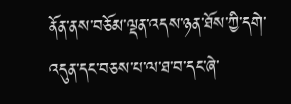ནོན་ནས་བཅོམ་ལྡན་འདས་ཉན་ཐོས་ཀྱི་དགེ་འདུན་དང་བཅས་པ་ལ་ཐ་བ་དང་ཞེ་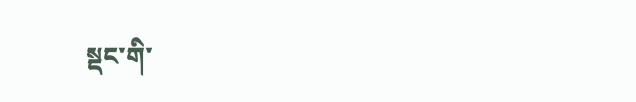སྡང་གི་